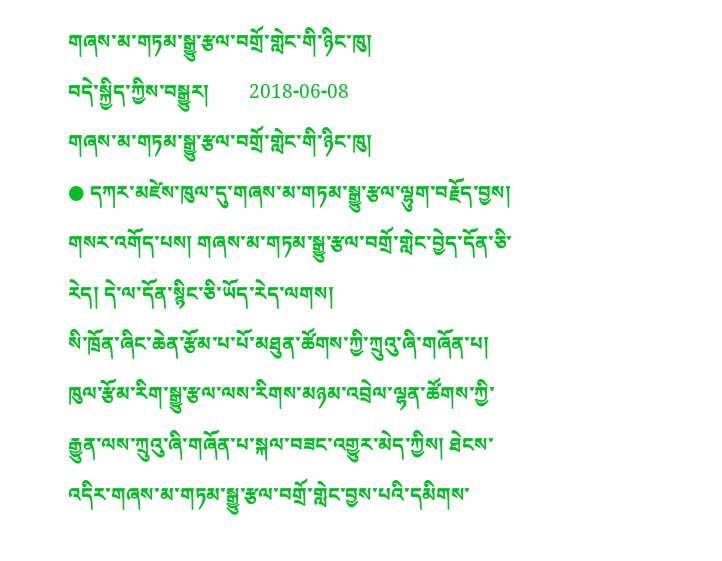གཞས་མ་གཏམ་སྒྱུ་རྩལ་བགྲོ་གླེང་གི་ཉིང་ཁུ།
བདེ་སྐྱིད་ཀྱིས་བསྒྱུར།        2018-06-08
གཞས་མ་གཏམ་སྒྱུ་རྩལ་བགྲོ་གླེང་གི་ཉིང་ཁུ།
● དཀར་མཛེས་ཁུལ་དུ་གཞས་མ་གཏམ་སྒྱུ་རྩལ་ལྷུག་བརྗོད་བྱས།
གསར་འགོད་པས། གཞས་མ་གཏམ་སྒྱུ་རྩལ་བགྲོ་གླེང་བྱེད་དོན་ཅི་རེད། དེ་ལ་དོན་སྙིང་ཅི་ཡོད་རེད་ལགས།
སི་ཁྲོན་ཞིང་ཆེན་རྩོམ་པ་པོ་མཐུན་ཚོགས་ཀྱི་ཀྲུའུ་ཞི་གཞོན་པ། ཁུལ་རྩོམ་རིག་སྒྱུ་རྩལ་ལས་རིགས་མཉམ་འབྲེལ་ལྷན་ཚོགས་ཀྱི་རྒྱུན་ལས་ཀྲུའུ་ཞི་གཞོན་པ་སྐལ་བཟང་འགྱུར་མེད་ཀྱིས། ཐེངས་འདིར་གཞས་མ་གཏམ་སྒྱུ་རྩལ་བགྲོ་གླེང་བྱས་པའི་དམིགས་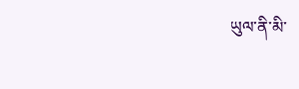ཡུལ་ནི་མི་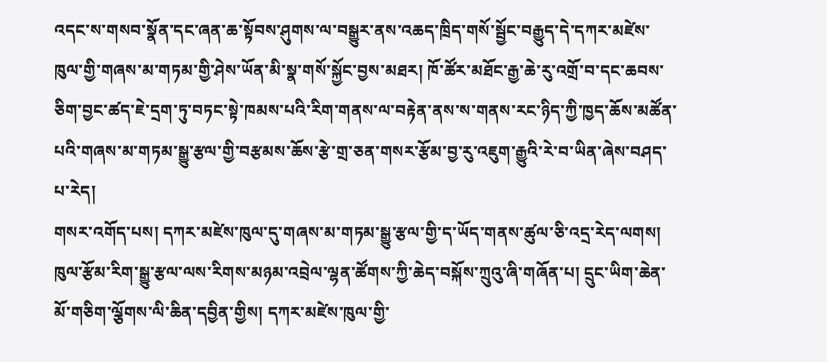འདང་ས་གསབ་སྣོན་དང་ཞན་ཆ་སྟོབས་ཤུགས་ལ་བསྒྱུར་ནས་འཆད་ཁྲིད་གསོ་སྦྱོང་བརྒྱུད་དེ་དཀར་མཛེས་ཁུལ་གྱི་གཞས་མ་གཏམ་གྱི་ཤེས་ཡོན་མི་སྣ་གསོ་སྐྱོང་བྱས་མཐར། ཁོ་ཚོར་མཐོང་རྒྱ་ཆེ་རུ་འགྲོ་བ་དང་ཆབས་ཅིག་བྱང་ཚད་ཇེ་དྲག་ཏུ་བཏང་སྟེ་ཁམས་པའི་རིག་གནས་ལ་བརྟེན་ནས་ས་གནས་རང་ཉིད་ཀྱི་ཁྱད་ཆོས་མཚོན་པའི་གཞས་མ་གཏམ་སྒྱུ་རྩལ་གྱི་བརྩམས་ཆོས་རྩེ་གྲ་ཅན་གསར་རྩོམ་བྱ་རུ་འཇུག་རྒྱུའི་རེ་བ་ཡིན་ཞེས་བཤད་པ་རེད།
གསར་འགོད་པས། དཀར་མཛེས་ཁུལ་དུ་གཞས་མ་གཏམ་སྒྱུ་རྩལ་གྱི་ད་ཡོད་གནས་ཚུལ་ཅི་འདྲ་རེད་ལགས།
ཁུལ་རྩོམ་རིག་སྒྱུ་རྩལ་ལས་རིགས་མཉམ་འབྲེལ་ལྷན་ཚོགས་ཀྱི་ཆེད་བསྐོས་ཀྲུའུ་ཞི་གཞོན་པ། དྲུང་ཡིག་ཆེན་མོ་གཅིག་ལྕོགས་ལི་ཆིན་དབྱིན་གྱིས། དཀར་མཛེས་ཁུལ་གྱི་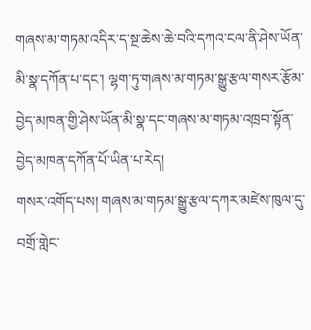གཞས་མ་གཏམ་འདིར་ད་སྔ་ཆེས་ཆེ་བའི་དཀའ་ངལ་ནི་ཤེས་ཡོན་མི་སྣ་དཀོན་པ་དང་། ལྷག་ཏུ་གཞས་མ་གཏམ་སྒྱུ་རྩལ་གསར་རྩོམ་བྱེད་མཁན་གྱི་ཤེས་ཡོན་མི་སྣ་དང་གཞས་མ་གཏམ་འཁྲབ་སྟོན་བྱེད་མཁན་དཀོན་པོ་ཡིན་པ་རེད།
གསར་འགོད་པས། གཞས་མ་གཏམ་སྒྱུ་རྩལ་དཀར་མཛེས་ཁུལ་དུ་བགྲོ་གླེང་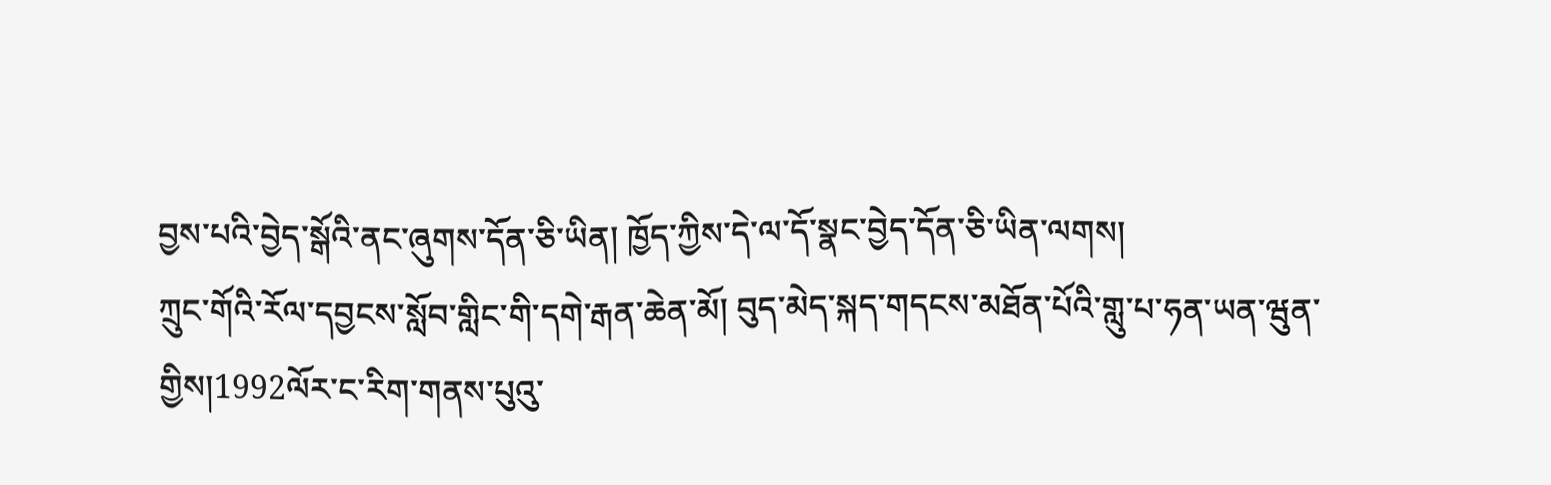བྱས་པའི་བྱེད་སྒོའི་ནང་ཞུགས་དོན་ཅི་ཡིན། ཁྱོད་ཀྱིས་དེ་ལ་དོ་སྣང་བྱེད་དོན་ཅི་ཡིན་ལགས།
ཀྲུང་གོའི་རོལ་དབྱངས་སློབ་གླིང་གི་དགེ་རྒན་ཆེན་མོ། བུད་མེད་སྐད་གདངས་མཐོན་པོའི་གླུ་པ་ཧན་ཡན་ཝུན་གྱིས།1992ལོར་ང་རིག་གནས་པུའུ་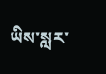ཡིས་སླར་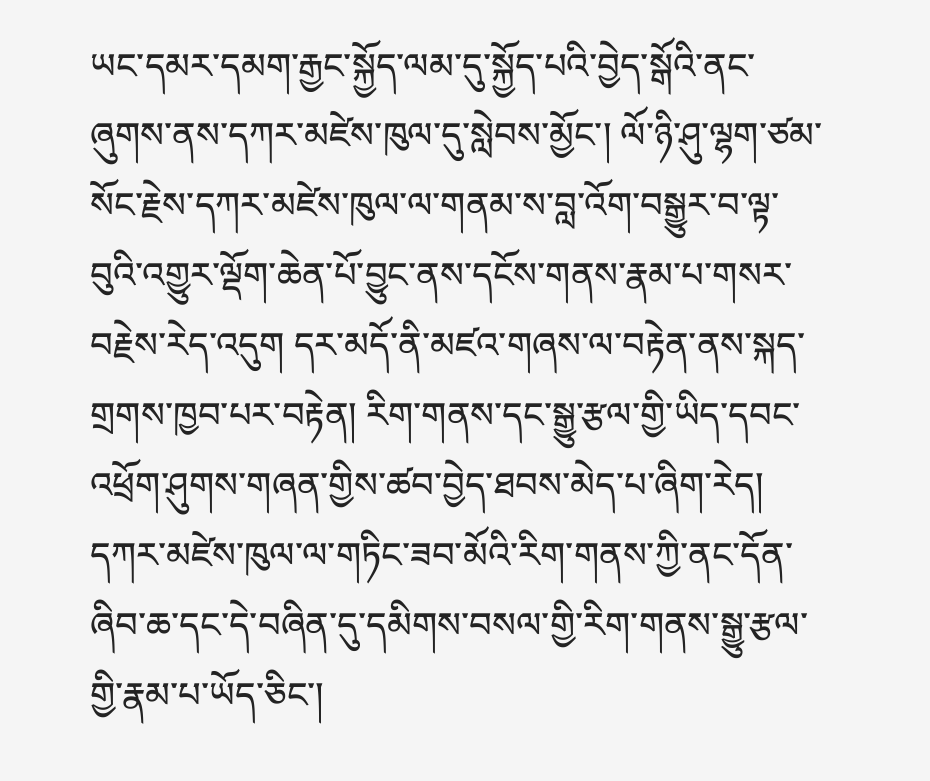ཡང་དམར་དམག་རྒྱང་སྐྱོད་ལམ་དུ་སྐྱོད་པའི་བྱེད་སྒོའི་ནང་ཞུགས་ནས་དཀར་མཛེས་ཁུལ་དུ་སླེབས་མྱོང་། ལོ་ཉི་ཤུ་ལྷག་ཙམ་སོང་རྗེས་དཀར་མཛེས་ཁུལ་ལ་གནམ་ས་བླ་འོག་བསྒྱུར་བ་ལྟ་བུའི་འགྱུར་ལྡོག་ཆེན་པོ་བྱུང་ནས་དངོས་གནས་རྣམ་པ་གསར་བརྗེས་རེད་འདུག དར་མདོ་ནི་མཛའ་གཞས་ལ་བརྟེན་ནས་སྐད་གྲགས་ཁྱབ་པར་བརྟེན། རིག་གནས་དང་སྒྱུ་རྩལ་གྱི་ཡིད་དབང་འཕྲོག་ཤུགས་གཞན་གྱིས་ཚབ་བྱེད་ཐབས་མེད་པ་ཞིག་རེད། དཀར་མཛེས་ཁུལ་ལ་གཏིང་ཟབ་མོའི་རིག་གནས་ཀྱི་ནང་དོན་ཞིབ་ཆ་དང་དེ་བཞིན་དུ་དམིགས་བསལ་གྱི་རིག་གནས་སྒྱུ་རྩལ་གྱི་རྣམ་པ་ཡོད་ཅིང་།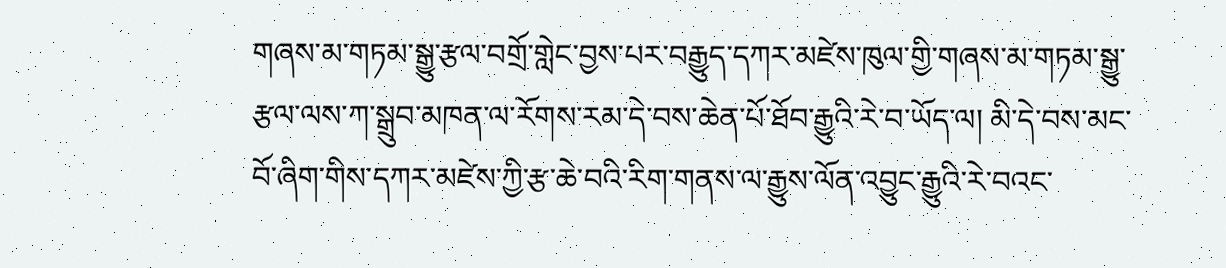གཞས་མ་གཏམ་སྒྱུ་རྩལ་བགྲོ་གླེང་བྱས་པར་བརྒྱུད་དཀར་མཛེས་ཁུལ་གྱི་གཞས་མ་གཏམ་སྒྱུ་རྩལ་ལས་ཀ་སྒྲུབ་མཁན་ལ་རོགས་རམ་དེ་བས་ཆེན་པོ་ཐོབ་རྒྱུའི་རེ་བ་ཡོད་ལ། མི་དེ་བས་མང་བོ་ཞིག་གིས་དཀར་མཛེས་ཀྱི་རྩ་ཆེ་བའི་རིག་གནས་ལ་རྒྱུས་ལོན་འབྱུང་རྒྱུའི་རེ་བའང་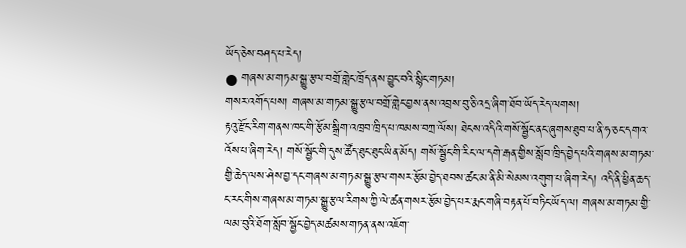ཡོད་ཅེས་བཤད་པ་རེད།
● གཞས་མ་གཏམ་སྒྱུ་རྩལ་བགྲོ་གླེང་ཁྲོད་ནས་བྱུང་བའི་སྙིང་གཏམ།
གསར་འགོད་པས། གཞས་མ་གཏམ་སྒྱུ་རྩལ་བགྲོ་གླེང་བྱས་ནས་འབྲས་བུ་ཅི་འདྲ་ཞིག་ཐོབ་ཡོད་རེད་ལགས།
རྟའུ་རྫོང་རིག་གནས་ཁང་གི་རྩོམ་སྒྲིག་འཁྲབ་ཁྲིད་པ་ཁམས་བཀྲ་ལོས། ཐེངས་འདིའི་གསོ་སྦྱོང་ནང་ཞུགས་ཐུབ་པ་ནི་ཧ་ཅང་དགའ་འོས་པ་ཞིག་རེད། གསོ་སྦྱོང་གི་དུས་ཚོད་ཐུང་ཐུང་ཡིན་མོད། གསོ་སྦྱོང་གི་རིང་ལ་དགེ་རྒན་གྱིས་སློབ་ཁྲིད་བྱེད་པའི་གཞས་མ་གཏམ་གྱི་ཆེད་ལས་ཤེས་བྱ་དང་གཞས་མ་གཏམ་སྒྱུ་རྩལ་གསར་རྩོམ་བྱེད་ཐབས་ཚང་མ་ནི་མི་སེམས་འགུག་པ་ཞིག་རེད། འདི་ནི་ཕྱིན་ཆད་ང་རང་གིས་གཞས་མ་གཏམ་སྒྱུ་རྩལ་རིགས་ཀྱི་ལེ་ཚན་གསར་རྩོམ་བྱེད་པར་རྨང་གཞི་བརྟན་པོ་བཏིང་ཡོད་ལ། གཞས་མ་གཏམ་གྱི་ལམ་བུའི་ཐོག་སློབ་སྦྱོང་བྱེད་མཚམས་གཏན་ནས་འཇོག་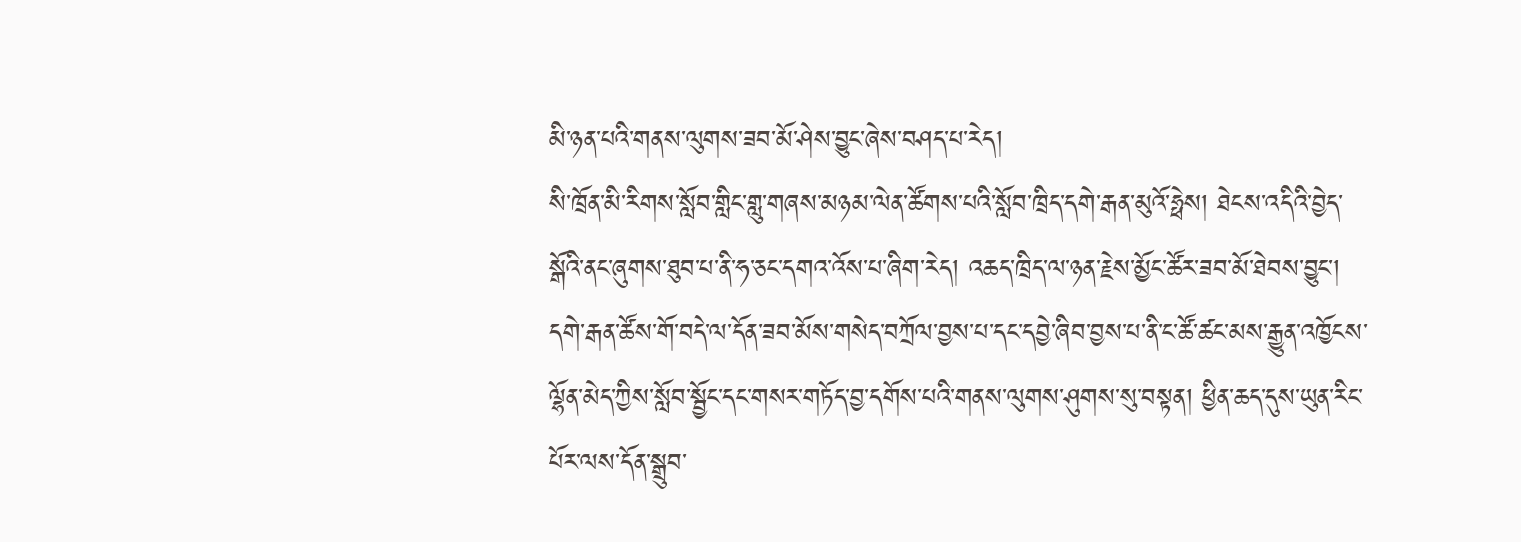མི་ཉན་པའི་གནས་ལུགས་ཟབ་མོ་ཤེས་བྱུང་ཞེས་བཤད་པ་རེད།
སི་ཁྲོན་མི་རིགས་སློབ་གླིང་གླུ་གཞས་མཉམ་ལེན་ཚོགས་པའི་སློབ་ཁྲིད་དགེ་རྒན་མུའོ་ཧྥེས། ཐེངས་འདིའི་བྱེད་སྒོའི་ནང་ཞུགས་ཐུབ་པ་ནི་ཧ་ཅང་དགའ་འོས་པ་ཞིག་རེད། འཆད་ཁྲིད་ལ་ཉན་རྗེས་མྱོང་ཚོར་ཟབ་མོ་ཐེབས་བྱུང་། དགེ་རྒན་ཚོས་གོ་བདེ་ལ་དོན་ཟབ་མོས་གསེད་བཀྲོལ་བྱས་པ་དང་དབྱེ་ཞིབ་བྱས་པ་ནི་ང་ཚོ་ཚང་མས་རྒྱུན་འཁྱོངས་ལྷོན་མེད་ཀྱིས་སློབ་སྦྱོང་དང་གསར་གཏོད་བྱ་དགོས་པའི་གནས་ལུགས་ཤུགས་སུ་བསྟན། ཕྱིན་ཆད་དུས་ཡུན་རིང་པོར་ལས་དོན་སྒྲུབ་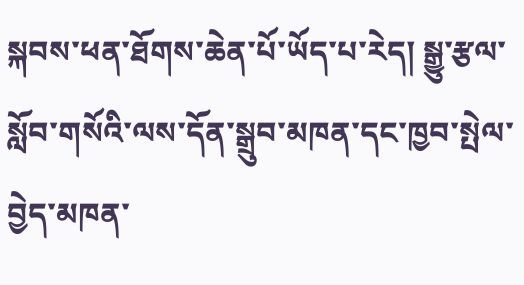སྐབས་ཕན་ཐོགས་ཆེན་པོ་ཡོད་པ་རེད། སྒྱུ་རྩལ་སློབ་གསོའི་ལས་དོན་སྒྲུབ་མཁན་དང་ཁྱབ་སྤེལ་བྱེད་མཁན་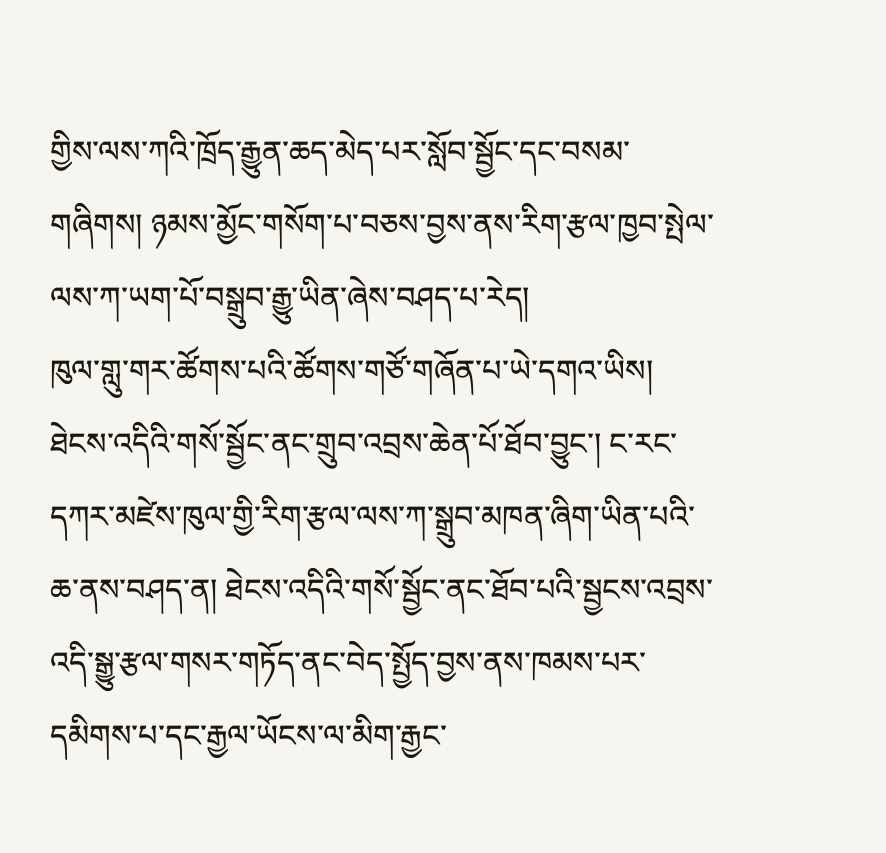གྱིས་ལས་ཀའི་ཁྲོད་རྒྱུན་ཆད་མེད་པར་སློབ་སྦྱོང་དང་བསམ་གཞིགས། ཉམས་མྱོང་གསོག་པ་བཅས་བྱས་ནས་རིག་རྩལ་ཁྱབ་སྤེལ་ལས་ཀ་ཡག་པོ་བསྒྲུབ་རྒྱུ་ཡིན་ཞེས་བཤད་པ་རེད།
ཁུལ་གླུ་གར་ཚོགས་པའི་ཚོགས་གཙོ་གཞོན་པ་ཡེ་དགའ་ཡིས། ཐེངས་འདིའི་གསོ་སྦྱོང་ནང་གྲུབ་འབྲས་ཆེན་པོ་ཐོབ་བྱུང་། ང་རང་དཀར་མཛེས་ཁུལ་གྱི་རིག་རྩལ་ལས་ཀ་སྒྲུབ་མཁན་ཞིག་ཡིན་པའི་ཆ་ནས་བཤད་ན། ཐེངས་འདིའི་གསོ་སྦྱོང་ནང་ཐོབ་པའི་སྦྱངས་འབྲས་འདི་སྒྱུ་རྩལ་གསར་གཏོད་ནང་བེད་སྤྱོད་བྱས་ནས་ཁམས་པར་དམིགས་པ་དང་རྒྱལ་ཡོངས་ལ་མིག་རྒྱང་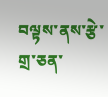བལྟས་ནས་རྩེ་གྲ་ཅན་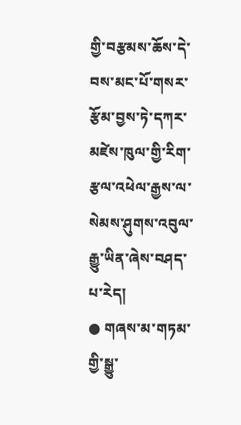གྱི་བརྩམས་ཆོས་དེ་བས་མང་པོ་གསར་རྩོམ་བྱས་ཏེ་དཀར་མཛེས་ཁུལ་གྱི་རིག་རྩལ་འཕེལ་རྒྱས་ལ་སེམས་ཤུགས་འབུལ་རྒྱུ་ཡིན་ཞེས་བཤད་པ་རེད།
● གཞས་མ་གཏམ་གྱི་སྒྱུ་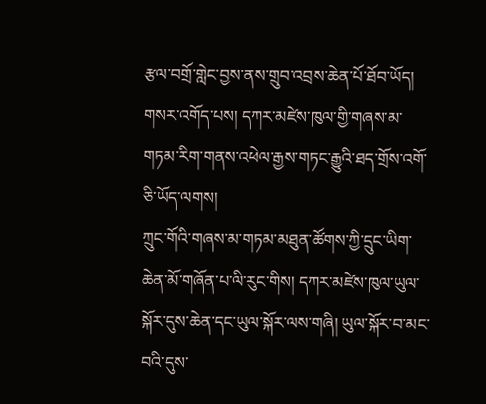རྩལ་བགྲོ་གླེང་བྱས་ནས་གྲུབ་འབྲས་ཆེན་པོ་ཐོབ་ཡོད།
གསར་འགོད་པས། དཀར་མཛེས་ཁུལ་གྱི་གཞས་མ་གཏམ་རིག་གནས་འཕེལ་རྒྱས་གཏང་རྒྱུའི་ཐད་གྲོས་འགོ་ཅི་ཡོད་ལགས།
ཀྲུང་གོའི་གཞས་མ་གཏམ་མཐུན་ཚོགས་ཀྱི་དྲུང་ཡིག་ཆེན་མོ་གཞོན་པ་ལི་རུང་གིས། དཀར་མཛེས་ཁུལ་ཡུལ་སྐོར་དུས་ཆེན་དང་ཡུལ་སྐོར་ལས་གཞི། ཡུལ་སྐོར་བ་མང་བའི་དུས་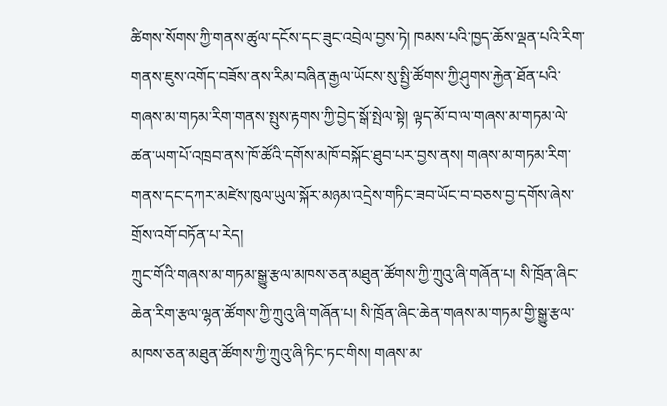ཚིགས་སོགས་ཀྱི་གནས་ཚུལ་དངོས་དང་ཟུང་འབྲེལ་བྱས་ཏེ། ཁམས་པའི་ཁྱད་ཆོས་ལྡན་པའི་རིག་གནས་ཇུས་འགོད་བཟོས་ནས་རིམ་བཞིན་རྒྱལ་ཡོངས་སུ་སྤྱི་ཚོགས་ཀྱི་ཤུགས་རྐྱེན་ཐོན་པའི་གཞས་མ་གཏམ་རིག་གནས་སྤུས་རྟགས་ཀྱི་བྱེད་སྒོ་སྤེལ་སྟེ། ལྟད་མོ་བ་ལ་གཞས་མ་གཏམ་ལེ་ཚན་ཡག་པོ་འཁྲབ་ནས་ཁོ་ཚོའི་དགོས་མཁོ་བསྐོང་ཐུབ་པར་བྱས་ནས། གཞས་མ་གཏམ་རིག་གནས་དང་དཀར་མཛེས་ཁུལ་ཡུལ་སྐོར་མཉམ་འདྲེས་གཏིང་ཟབ་ཡོང་བ་བཅས་བྱ་དགོས་ཞེས་གྲོས་འགོ་བཏོན་པ་རེད།
ཀྲུང་གོའི་གཞས་མ་གཏམ་སྒྱུ་རྩལ་མཁས་ཅན་མཐུན་ཚོགས་ཀྱི་ཀྲུའུ་ཞི་གཞོན་པ། སི་ཁྲོན་ཞིང་ཆེན་རིག་རྩལ་ལྷན་ཚོགས་ཀྱི་ཀྲུའུ་ཞི་གཞོན་པ། སི་ཁྲོན་ཞིང་ཆེན་གཞས་མ་གཏམ་གྱི་སྒྱུ་རྩལ་མཁས་ཅན་མཐུན་ཚོགས་ཀྱི་ཀྲུའུ་ཞི་ཏིང་ཏང་གིས། གཞས་མ་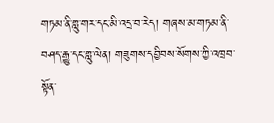གཏམ་ནི་གླུ་གར་དང་མི་འདྲ་བ་རེད། གཞས་མ་གཏམ་ནི་བཤད་རྒྱུ་དང་གླུ་ལེན། གཟུགས་དབྱིབས་སོགས་ཀྱི་འཁྲབ་སྟོན་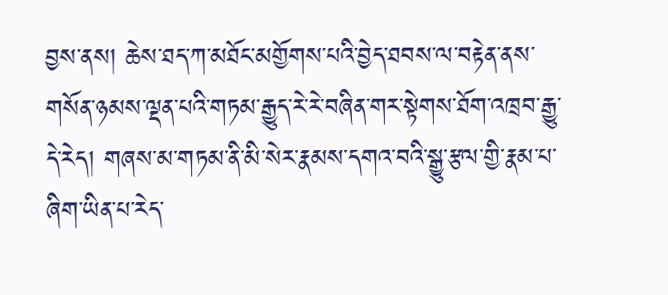བྱས་ནས། ཆེས་ཐད་ཀ་མཐོང་མགྱོགས་པའི་བྱེད་ཐབས་ལ་བརྟེན་ནས་གསོན་ཉམས་ལྡན་པའི་གཏམ་རྒྱུད་རེ་རེ་བཞིན་གར་སྟེགས་ཐོག་འཁྲབ་རྒྱུ་དེ་རེད། གཞས་མ་གཏམ་ནི་མི་སེར་རྣམས་དགའ་བའི་སྒྱུ་རྩལ་གྱི་རྣམ་པ་ཞིག་ཡིན་པ་རེད་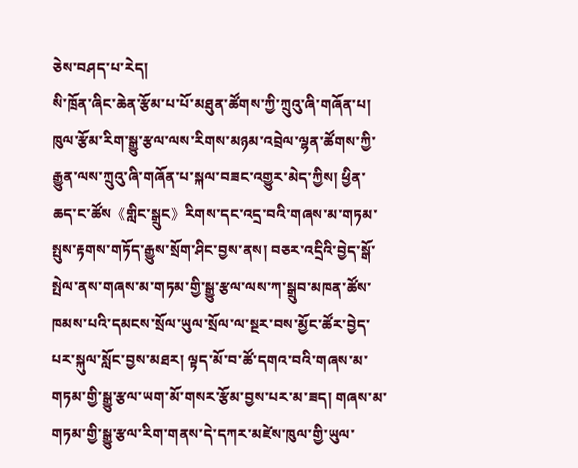ཅེས་བཤད་པ་རེད།
སི་ཁྲོན་ཞིང་ཆེན་རྩོམ་པ་པོ་མཐུན་ཚོགས་ཀྱི་ཀྲུའུ་ཞི་གཞོན་པ། ཁུལ་རྩོམ་རིག་སྒྱུ་རྩལ་ལས་རིགས་མཉམ་འབྲེལ་ལྷན་ཚོགས་ཀྱི་རྒྱུན་ལས་ཀྲུའུ་ཞི་གཞོན་པ་སྐལ་བཟང་འགྱུར་མེད་ཀྱིས། ཕྱིན་ཆད་ང་ཚོས《གླིང་སྒྲུང》རིགས་དང་འདྲ་བའི་གཞས་མ་གཏམ་སྤུས་རྟགས་གཏོད་རྒྱུས་སྲོག་ཤིང་བྱས་ནས། བཅར་འདྲིའི་བྱེད་སྒོ་སྤེལ་ནས་གཞས་མ་གཏམ་གྱི་སྒྱུ་རྩལ་ལས་ཀ་སྒྲུབ་མཁན་ཚོས་ཁམས་པའི་དམངས་སྲོལ་ཡུལ་སྲོལ་ལ་སྔར་བས་མྱོང་ཚོར་བྱེད་པར་སྐུལ་སློང་བྱས་མཐར། ལྟད་མོ་བ་ཚོ་དགའ་བའི་གཞས་མ་གཏམ་གྱི་སྒྱུ་རྩལ་ཡག་མོ་གསར་རྩོམ་བྱས་པར་མ་ཟད། གཞས་མ་གཏམ་གྱི་སྒྱུ་རྩལ་རིག་གནས་དེ་དཀར་མཛེས་ཁུལ་གྱི་ཡུལ་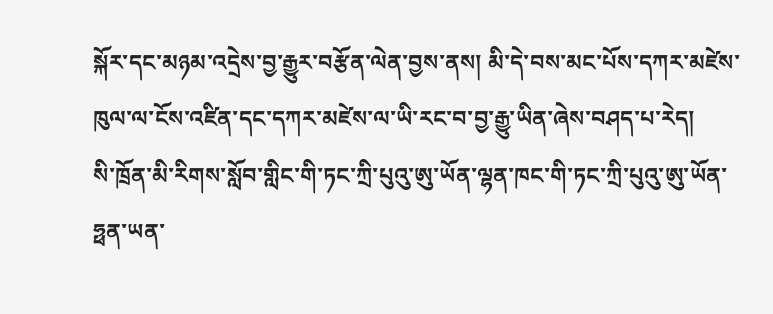སྐོར་དང་མཉམ་འདྲེས་བྱ་རྒྱུར་བརྩོན་ལེན་བྱས་ནས། མི་དེ་བས་མང་པོས་དཀར་མཛེས་ཁུལ་ལ་ངོས་འཛིན་དང་དཀར་མཛེས་ལ་ཡི་རང་བ་བྱ་རྒྱུ་ཡིན་ཞེས་བཤད་པ་རེད།
སི་ཁྲོན་མི་རིགས་སློབ་གླིང་གི་ཏང་ཀྲི་པུའུ་ཨུ་ཡོན་ལྷན་ཁང་གི་ཏང་ཀྲི་པུའུ་ཨུ་ཡོན་ཧྥན་ཡན་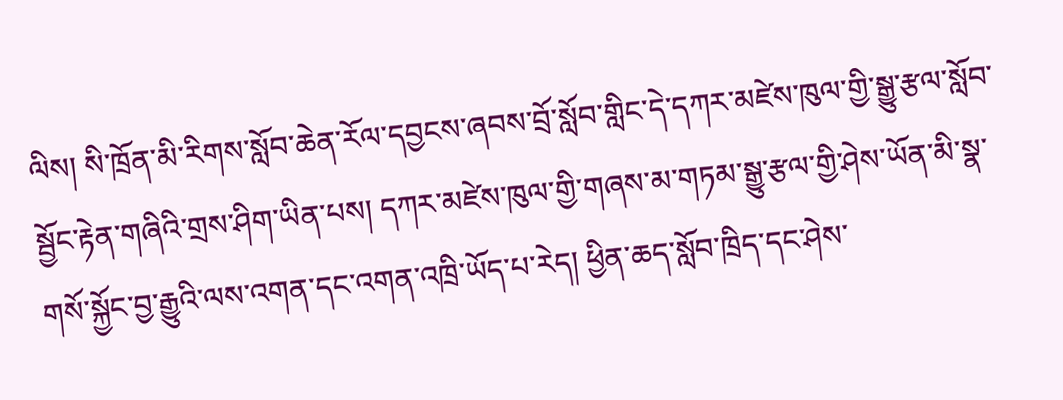ལིས། སི་ཁྲོན་མི་རིགས་སློབ་ཆེན་རོལ་དབྱངས་ཞབས་བྲོ་སློབ་གླིང་དེ་དཀར་མཛེས་ཁུལ་གྱི་སྒྱུ་རྩལ་སློབ་སྦྱོང་རྟེན་གཞིའི་གྲས་ཤིག་ཡིན་པས། དཀར་མཛེས་ཁུལ་གྱི་གཞས་མ་གཏམ་སྒྱུ་རྩལ་གྱི་ཤེས་ཡོན་མི་སྣ་གསོ་སྐྱོང་བྱ་རྒྱུའི་ལས་འགན་དང་འགན་འཁྲི་ཡོད་པ་རེད། ཕྱིན་ཆད་སློབ་ཁྲིད་དང་ཤེས་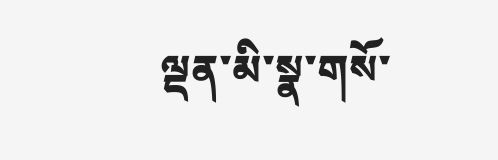ལྡན་མི་སྣ་གསོ་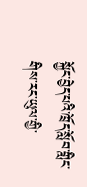སྐྱོང་བྱེད་པའི་ཁྲོད་སློབ་གླིང་གིས་རང་ཡུལ་གྱི་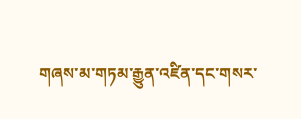གཞས་མ་གཏམ་རྒྱུན་འཛིན་དང་གསར་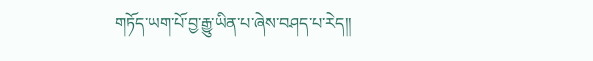གཏོད་ཡག་པོ་བྱ་རྒྱུ་ཡིན་པ་ཞེས་བཤད་པ་རེད།།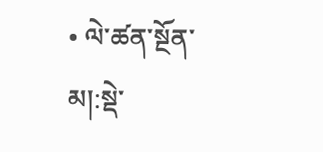• ལེ་ཚན་སྔོན་མ།:སྡེ་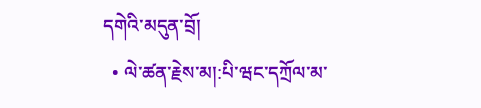དགེའི་མདུན་བྲོ།
  • ལེ་ཚན་རྗེས་མ།:པི་ཝང་དཀྲོལ་མ་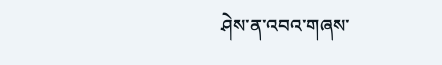ཤེས་ན་འབའ་གཞས་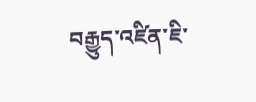བརྒྱུད་འཛིན་ཇི་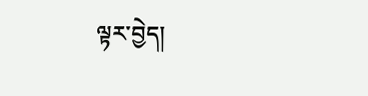ལྟར་བྱེད།